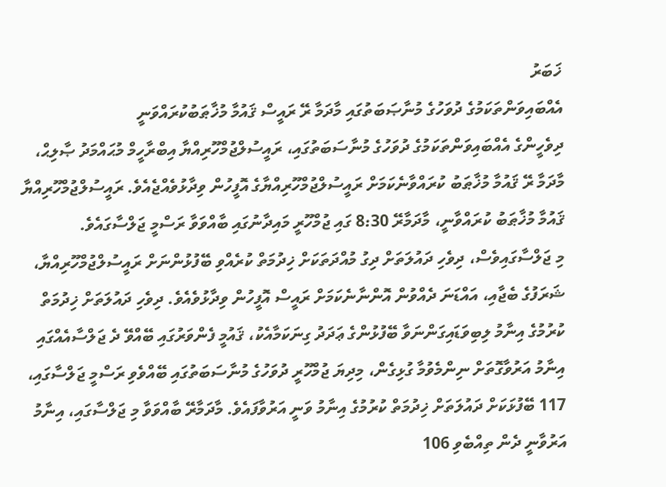ޚަބަރު
އެއްބައިވަންތަކަމުގެ ދުވަހުގެ މުނާޞަބަތުގައި މާދަމާ ރޭ ރައީސް ޤައުމާ މުޚާޠަބުކުރައްވަނީ
ދިވެހީންގެ އެއްބައިވަންތަކަމުގެ ދުވަހުގެ މުނާސަބަތުގައި، ރައީސުލްޖުމްހޫރިއްޔާ އިބްރާހީމް މުޙައްމަދު ޞާލިޙް، މާދަމާ ރޭ ޤައުމާ މުޚާޠަބު ކުރައްވާނެކަމަށް ރައީސުލްޖުމްހޫރިއްޔާގެ އޮފީހުން ވިދާޅުވެއްޖެއެވެ. ރައީސުލްޖުމްހޫރިއްޔާ ޤައުމާ މުޚާޠަބު ކުރައްވާނީ، މާދަމާރޭ 8:30 ގައި ޖުމްހޫރީ މައިދާނުގައި ބާއްވަވާ ރަސްމީ ޖަލްސާގައެވެ.
މި ޖަލްސާގައިވެސް، ދިވެހި ދައުލަތަށް ދިގު މުއްދަތަކަށް ޚިދުމަތް ކުރެއްވި ބޭފުޅުންނަށް ރައީސުލްޖުމްހޫރިއްޔާ، ޝަރަފުގެ ބެޖާއި، އައްޑަނަ ދެއްވުން އޮންނާނެކަމަށް ރައީސް އޮފީހުން ވިދާޅުވެއެވެ. ދިވެހި ދައުލަތަށް ޚިދުމަތް ކުރުމުގެ އިނާމު ލިބިވަޑައިގަންނަވާ ބޭފުޅުންގެ ޢަދަދު ގިނަކަމާއެކު، ޤައުމީ ފެންވަރުގައި ބޭއްވޭ ދެ ޖަލްސާއެއްގައި އިނާމު އަރުވާގޮތަށް ނިންމެވުމާ ގުޅިގެން، މިދިޔަ ޖުމްހޫރީ ދުވަހުގެ މުނާސަބަތުގައި ބޭއްވެވި ރަސްމީ ޖަލްސާގައި، 117 ބޭފުޅަކަށް ދައުލަތަށް ޚިދުމަތް ކުރުމުގެ އިނާމު ވަނީ އަރުވާފައެވެ. މާދަމާރޭ ބާއްވަވާ މި ޖަލްސާގައި، އިނާމު އަރުވާނީ ދެން ތިއްބެވި 106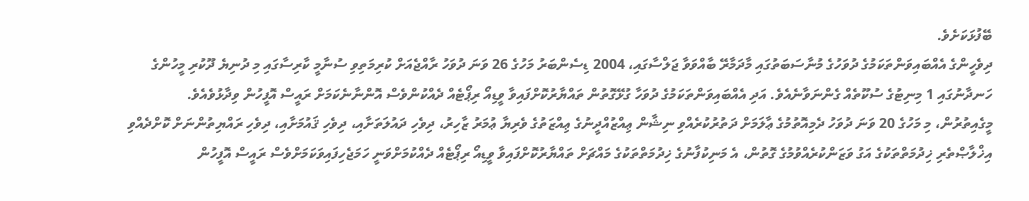ބޭފުޅަކަށެވެ.
ދިވެހީންގެ އެއްބައިވަންތަކަމުގެ ދުވަހުގެ މުނާސަބަތުގައި މާދަމާރޭ ބާއްވަވާ ޖަލްސާގައި، 2004 ޑިސެންބަރު މަހުގެ 26 ވަނަ ދުވަހު ރާއްޖެއަށް ކުރިމަތިވި ސުނާމީ ކާރިސާގައި މި ދުނިޔެ ދޫކުރި މީހުންގެ ހަނދާނުގައި 1 މިނިޓުގެ ސުކޫތެއް ގެންނަވާނެއެވެ. އަދި އެއްބައިވަންތަކަމުގެ ދުވަހާ ގުޅޭގޮތުން ތައްޔާރުކޮށްފައިވާ ވީޑިއޯ ރިޕޯޓެއް ދެއްކުންވެސް އޮންނާނެކަމަށް ރައީސް އޮފީހުން ވިދާޅުވެއެވެ.
މީގެއިތުރުން، މި މަހުގެ 20 ވަނަ ދުވަހު ދެމިއޮތުމުގެ ޢާލަމަށް ދަތުރުކުރެއްވި ނިޝާން ޢިއްޒުއްދީނުގެ ޢިއްޒަތުގެ ވެރިޔާ ޢުމަރު ޒާހިރު، ދިވެހި ދައުލަތަށާއި، ދިވެހި ޤައުމަށާއި، ދިވެހި ރައްޔިތުންނަށް ކޮށްދެއްވި އިޚްލާޞްތެރި ޚިދުމަތްތަކުގެ އަގު ވަޒަންކުރެއްވުމުގެ ގޮތުން، އެ މަނިކުފާނުގެ ޚިދުމަތްތަކުގެ މައްޗަށް ތައްޔާރުކޮށްފައިވާ ވީޑިއޯ ރިޕޯޓެއް ދެއްކުމަށްވަނީ ހަމަޖެހިފައިވަކަމަށްވެސް ރައީސް އޮފީހުން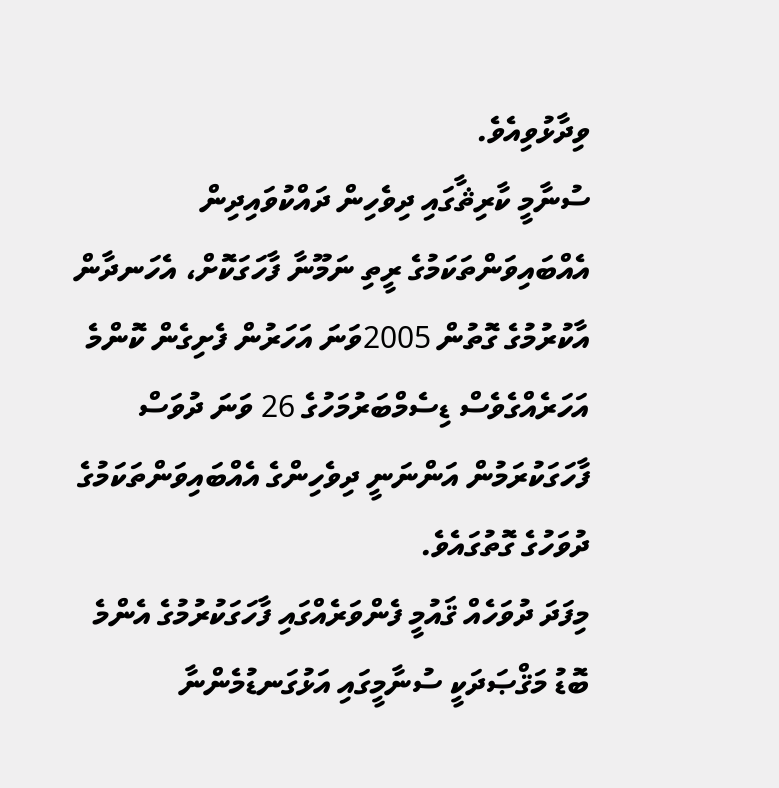ވިދާޅުވިއެވެ.
ސުނާމީ ކާރިޘާގައި ދިވެހިން ދައްކުވައިދިން އެއްބައިވަންތަކަމުގެ ރީތި ނަމޫނާ ފާހަގަކޮށް، އެހަނދާން އާކުރުމުގެ ގޮތުން 2005ވަނަ އަހަރުން ފެށިގެން ކޮންމެ އަހަރެއްގެވެސް ޑިސެމްބަރުމަހުގެ 26 ވަނަ ދުވަސް ފާހަގަކުރަމުން އަންނަނީ ދިވެހިންގެ އެއްބައިވަންތަކަމުގެ ދުވަހުގެ ގޮތުގައެވެ.
މިފަދަ ދުވަހެއް ޤައުމީ ފެންވަރެއްގައި ފާހަގަކުރުމުގެ އެންމެ ބޮޑު މަޤްޞަދަކީ ސުނާމީގައި އަޅުގަނޑުމެންނާ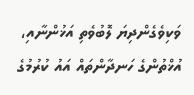ވަކިވެގެންދިޔަ ލޮބުވެތި އަޚުންނާއި، އުޚްތުންގެ ހަނދާންތައް އައު ކުރުމުގެ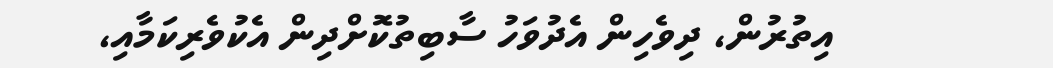އިތުރުން، ދިވެހިން އެދުވަހު ސާބިތުކޮށްދިން އެކުވެރިކަމާއި،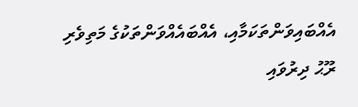އެއްބައިވަންތަކަމާއި، އެއްބައެއްވަންތަކުގެ މަތިވެރި ރޫޙު ދިރުވައި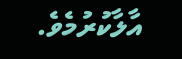އާލާކުރުމެވެ.